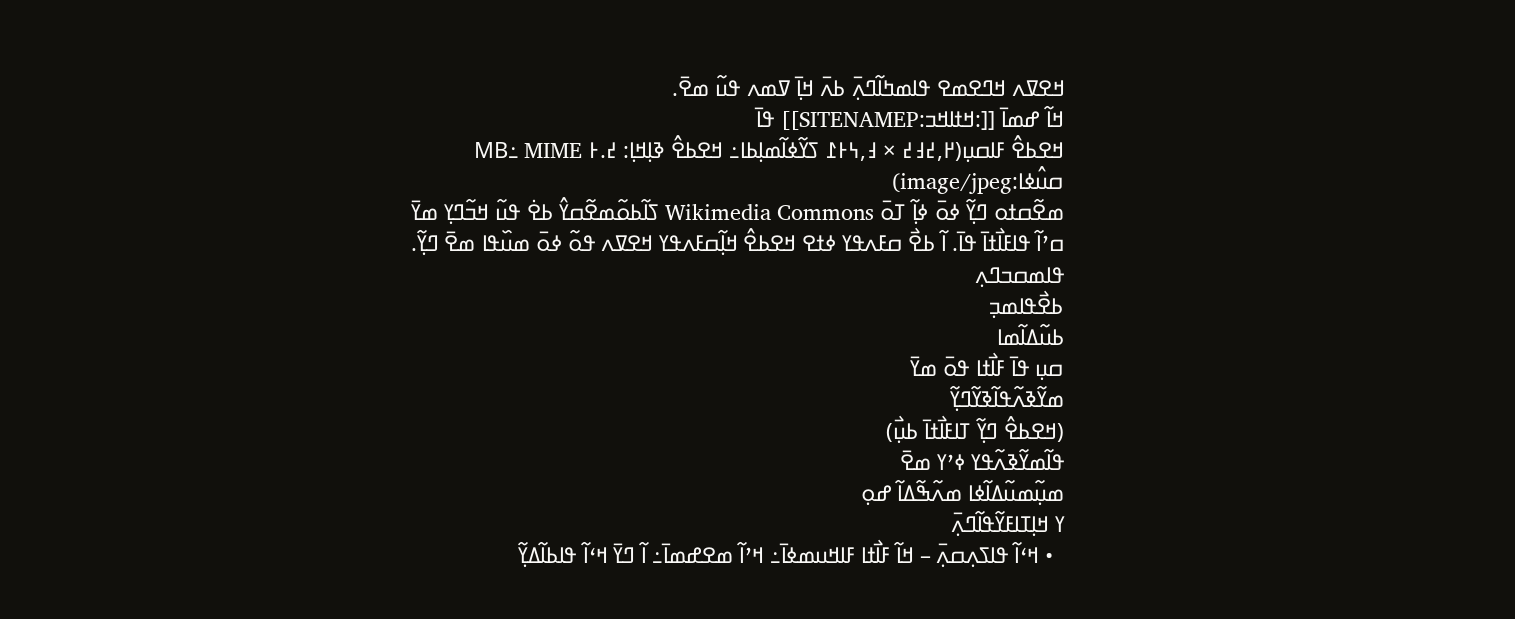ߞߐߜߍ ߞߣߐߘߐ ߟߊߘߤߊ߬ߣߍ߲߫ ߕߍ߫ ߞߊ߲߫ ߜߘߍ ߟߎ߬ ߘߐ߫.
ߞߊ߬ ߝߘߊ߫ [[:ߞߙߊߞߏ:SITENAMEP]] ߟߊ߫
ߞߐߕߐ߮ ߓߊߛߎ߲(߂,߄߃߄ × ߃,߆߅߁ ߖߌ߬ߦߊ߬ߘߊ߲ߕߊ߸ ߞߐߕߐ߮ ߢߊ߲ߞߊ߲: ߄.߅ MB߸ MIME ߛߎ߮ߦߊ:image/jpeg)
ߘߐ߬ߛߙߋ ߣߌ߲߬ ߦߋ߫ ߦߊ߲߬ ߠߋ߫ Wikimedia Commons ߖߊ߬ߕߋ߬ߘߐ߬ߛߌ߮ ߕߐ߭ ߟߎ߬ ߞߏ߬ߣߌ߲ ߘߌ߫ ߛߴߊ߬ ߟߊߓߊ߯ߙߊ߫ ߟߊ߫. ߊ߬ ߕߐ߯ ߛߓߍߟߌ ߦߙߐ ߞߐߕߐ߮ ߞߊ߲߬ߛߓߍߟߌ ߞߐߜߍ ߟߋ߬ ߦߋ߫ ߘߎ߰ߟߊ ߘߐ߫ ߣߌ߲߬.
ߟߊߘߛߏߣߍ߲
ߕߐ߯ߟߊߘߏ߲
ߕߎ߬ߡߊ߬ߘߊ
ߛߎ߲ ߟߊ߫ ߓߊ߯ߙߊ ߟߋ߫ ߘߌ߫
ߘߌ߬ߢߍ߬ߟߊ߬ߢߌ߬ߣߌ߲߬
(ߞߐߕߐ߮ ߣߌ߲߬ ߠߊߓߊ߯ߙߊ߫ ߕߎ߲߯)
ߟߊ߬ߘߌ߬ߢߍ߬ߟߌ ߦߴߌ ߘߐ߫
ߘߎ߲߬ߘߎ߬ߡߊ߬ߦߊ ߘߍ߬ߒ߬ߡߊ߬ ߝߋ߲
ߌ ߞߊ߲ߠߊߓߌ߬ߟߊ߬ߣߍ߲߫
  • ߞߵߊ߬ ߟߊߖߍ߲ߛߍ߲߫ – ߞߊ߬ ߓߊ߯ߙߊ ߓߊߞߎߘߦߊ߫߸ ߞߴߊ߬ ߘߐߝߘߊ߫߸ ߊ߬ ߣߌ߫ ߞߵߊ߬ ߟߊߕߊ߬ߡߌ߲߬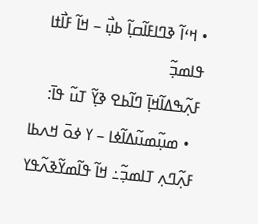• ߞߵߊ߬ ߢߣߊߓߊ߬ߛߊ߲߬ ߕߎ߲߯ – ߞߊ߬ ߓߊ߯ߙߊ ߟߊߘߏ߲߬
ߓߍ߲߬ߒߡߊ߬ߞߊ߲߫ ߣߊ߬ߕߐ ߢߌ߲߬ ߠߎ߬ ߟߊ߫:
  • ߘߎ߲߬ߘߎ߬ߡߊ߬ߦߊ – ߌ ߦߋ߫ ߞߍߕߊ ߓߍ߲߬ߣߍ߲ ߠߊߘߏ߲߬߸ ߞߊ߬ ߟߊ߬ߘߌ߬ߢߍ߬ߟߌ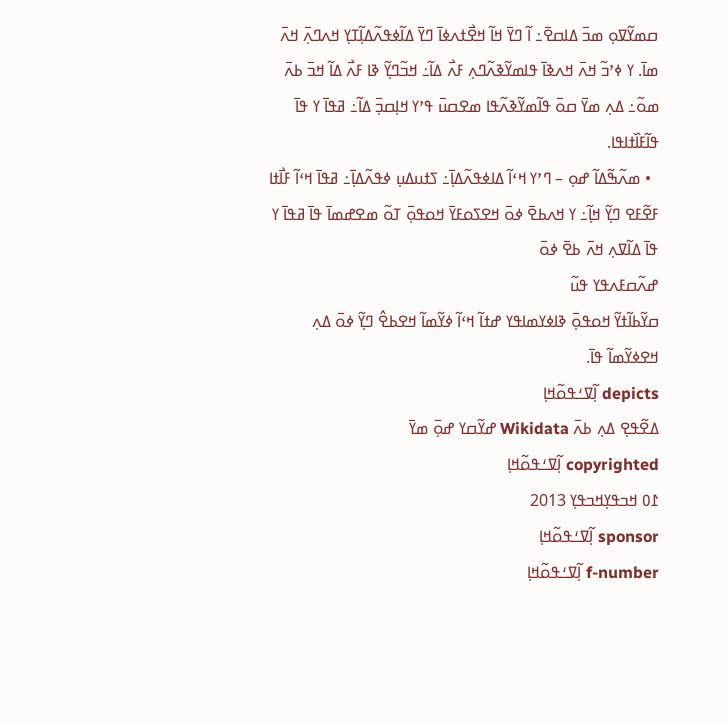ߛߘߌ߬ߜߋ߲ ߘߏ߫ ߡߊߛߐ߫߸ ߊ߬ ߣߌ߫ ߞߊ߬ ߞߐ߯ߙߍߦߊ߫ ߣߌ߫ ߡߊ߬ߦߟߍ߬ߡߊ߲߬ߠߌ߲ ߞߍߣߍ߲߫ ߞߍ߫ ߘߊ߫. ߌ ߦߴߏ߬ ߞߍ߫ ߞߍߢߊ߫ ߟߊߘߌ߬ߢߍ߬ߣߍ߲ ߓߍ߯ ߡߊ߬߸ ߞߏ߬ߣߌ߲߬ ߢߊ ߓߍ߯ ߡߊ߬ ߞߏ߫ ߕߍ߫ ߘߋ߬߸ ߡߍ߲ ߘߌ߫ ߛߋ߫ ߟߊ߬ߘߌ߬ߢߍ߬ߟߊ ߘߐߛߎ߫ ߟߴߌ ߞߊ߲ߛߏ߲߫ ߡߊ߬߸ ߥߟߊ߫ ߌ ߟߊ߫ ߟߊ߬ߓߊ߰ߙߊߟߊ.
  • ߘߍ߬ߒ߬ߡߊ߬ ߝߋ߲ – ߣߴߌ ߞߵߊ߬ ߡߊߦߟߍ߬ߡߊ߲߫߸ ߖߙߎߡߎ߲ ߦߟߍ߬ߡߊ߲߫߸ ߥߟߊ߫ ߞߵߊ߬ ߓߊ߯ߙߊ ߓߐ߬ߓߐ ߣߌ߲߬ ߞߊ߲߬߸ ߌ ߞߍߕߐ߫ ߦߋ߫ ߞߐߖߋߓߌ߫ ߞߋߟߋ߲߫ ߠߋ߬ ߘߐߝߘߊ߫ ߟߊ߫ ߥߟߊ߫ ߌ ߟߊ߫ ߡߊ߬ߜߍ߲ ߞߍ߫ ߕߐ߫ ߦߋ߫
ߝߍ߬ߛߓߍߟߌ ߟߎ߬
ߛߌ߬ߕߊ߬ߙߌ߬ ߞߋߟߋ߲߫ ߢߊߦߌߘߊߟߌ ߝߙߊ߬ ߞߵߊ߬ ߦߌ߬ߘߊ߬ ߞߐߕߐ߮ ߣߌ߲߬ ߦߋ߫ ߡߍ߲ ߞߐߦߌ߬ߘߊ߬ ߟߊ߫.
depicts ߊ߲߬ߜߑߟߋ߬ߞߊ߲
ߡߐ߬ߟߐ߲ ߡߍ߲ ߕߍ߫ Wikidata ߝߌ߬ߛߌ ߝߋ߲߫ ߘߌ߫
copyrighted ߊ߲߬ߜߑߟߋ߬ߞߊ߲
߁߀ ߞߏߟߌ߲ߞߏߟߌ߲ 2013
sponsor ߊ߲߬ߜߑߟߋ߬ߞߊ߲
f-number ߊ߲߬ߜߑߟߋ߬ߞߊ߲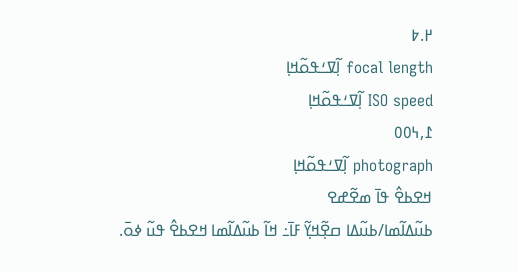߂.߈
focal length ߊ߲߬ߜߑߟߋ߬ߞߊ߲
ISO speed ߊ߲߬ߜߑߟߋ߬ߞߊ߲
߁,߆߀߀
photograph ߊ߲߬ߜߑߟߋ߬ߞߊ߲
ߞߐߕߐ߮ ߟߊ߫ ߘߐ߬ߝߐ
ߕߎ߬ߡߊ߬ߘߊ/ߕߎ߬ߡߊ ߛߐ߲߬ߞߌ߲߬ ߓߊ߫߸ ߞߊ߬ ߕߎ߬ߡߊ߬ߘߊ ߞߐߕߐ߮ ߟߎ߬ ߦߋ߫.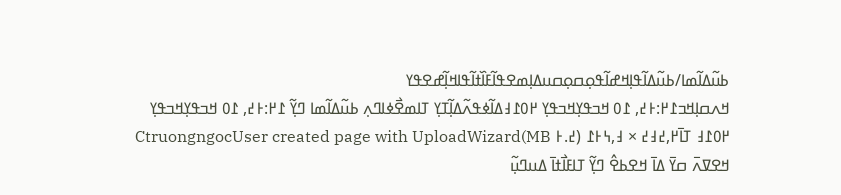ߕߎ߬ߡߊ߬ߘߊ/ߕߎ߬ߡߊ߬ߟߊ߲ߞߝߊ߬ߟߋ߲ߛߋ߲ߛߎߡߊ߲ߘߐߟߊ߬ߓߊ߰ߙߊ߬ߟߊߞߊ߲߬ߝߐߟߌ
ߞߍߛߊ߲ߞߏ߁߂:߅߄, ߁߀ ߞߏߟߌ߲ߞߏߟߌ߲ ߂߀߁߃ߡߊ߬ߦߟߍ߬ߡߊ߲߬ߠߌ߲ ߠߊߘߐ߯ߦߊߣߍ߲ ߕߎ߬ߡߊ߬ߘߊ ߣߌ߲߬ ߁߂:߅߄, ߁߀ ߞߏߟߌ߲ߞߏߟߌ߲ ߂߀߁߃ ߠߊ߫߂,߄߃߄ × ߃,߆߅߁ (߄.߅ MB)CtruongngocUser created page with UploadWizard
ߞߐߜߍ߫ ߛߌ߫ ߡߊ߫ ߞߐߕߐ߮ ߣߌ߲߬ ߠߊߓߊ߯ߙߊ߫ ߡߎߣߎ߲߬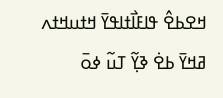ߞߐߕߐ߮ ߟߊߓߊ߯ߙߊߟߌ߫ ߞߙߎߞߙߍ
ߥߞߌ߫ ߕߐ߭ ߢߌ߲߬ ߠߎ߬ ߦߋ߫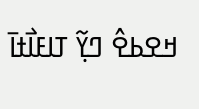ߞߐߕߐ߮ ߣߌ߲߬ ߠߊߓߊ߯ߙߊ߫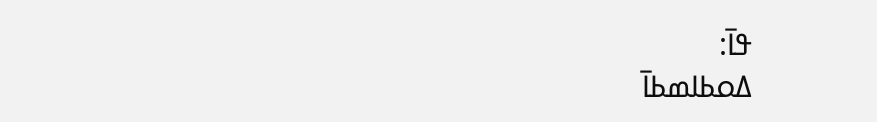ߟߊ߫:
ߡߋߕߊߘߕߊ߫